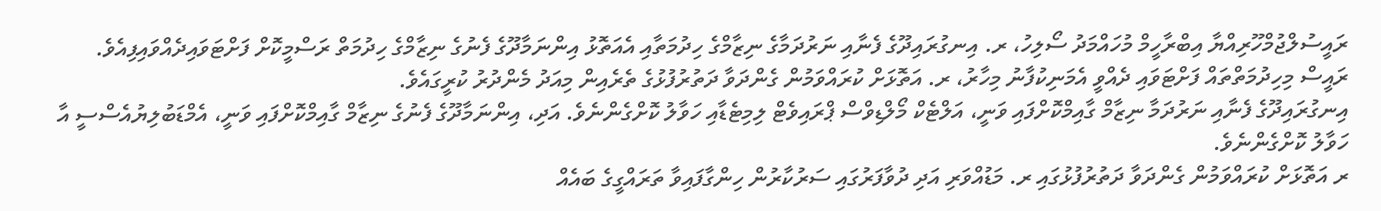ރައީސުލްޖުމްހޫރިއްޔާ އިބްރާހީމް މުހައްމަދު ސޯލިހު، ރ. އިނގުރައިދޫގެ ފެނާއި ނަރުދަމާގެ ނިޒާމްގެ ހިދުމަތާއި އެއަތޮޅު އިންނަމާދޫގެ ފެނުގެ ނިޒާމްގެ ހިދުމަތް ރަސްމީކޮށް ފަށްޓަވައިދެއްވައިފިއެވެ.
ރައީސް މިހިދުމަތްތައް ފަށްޓަވައި ދެއްވީ އެމަނިކުފާނު މިހާރު، ރ. އަތޮޅަށް ކުރައްވަމުން ގެންދަވާ ދަތުރުފުޅުގެ ތެރެއިން މިއަދު މެންދުރު ކުރީގައެވެ.
އިނގުރައިދޫގެ ފެނާއި ނަރުދަމާ ނިޒާމް ގާއިމްކޮށްފައި ވަނީ، އަލްޓެކް މޯލްޑިވްސް ޕްރައިވެޓް ލިމިޓެޑާއި ހަވާލު ކޮށްގެންނެވެ. އަދި، އިންނަމާދޫގެ ފެނުގެ ނިޒާމް ގާއިމްކޮށްފައި ވަނީ، އެމްޑަބުލިޔުއެސްސީ އާ ހަވާލު ކޮށްގެންނެވެ.
ރ އަތޮޅަށް ކުރައްވަމުން ގެންދަވާ ދަތުރުފުޅުގައި ރ. މަޑުއްވަރި އަދި ދުވާފަރުގައި ސަރުކާރުން ހިންގާފައިވާ ތަރައްގީގެ ބައެއް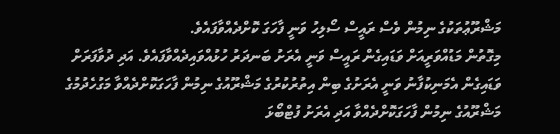މަޝްރޫޢުތަކުގެ ނިމުން ވެސް ރައީސް ސޯލިހު ވަނީ ފާހަގަ ކޮށްދެއްވާފައެވެ.
މިގޮތުން މަޑުއްވަރީއަށް ވަޑައިގެން ރައީސް ވަނީ އެރަށު ބަނދަރު ހުޅުއްވައިދެއްވާފައެވެ. އަދި ދުވާފަރަށް ވަޑައިގެން އެމަނިކުފާނު ވަނީ އެރަށުގެ ބިން އިތުރުކުރުގެ މަޝްރޫއުގެ ނިމުން ފާހަގަކޮށްދެއްވާ މަގުހެދުމުގެ މަޝްރޫއުގެ ނިމުން ފާހަގަކޮށްދެއްވާ އަދި އެރަށު ފުޓްބޯޅަ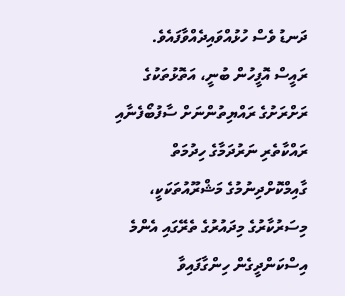ދަނޑު ވެސް ހުޅުއްވައިދެއްވާފައެވެ.
ރައީސް އޮފީހުން ބުނީ، އަތޮޅުތަކުގެ ރަށްރަށުގެ ރައްޔިތުންނަށް ސާފުބޯފެނާއި ރައްކާތެރި ނަރުދަމާގެ ހިދުމަތް ގާއިމްކޮށްދިނުމުގެ މަޝްރޫއުތަކަކީ، މިސަރުކާރުގެ މިދައުރުގެ ތެރޭގައި އެންމެ އިސްކަންދީގެން ހިންގާފައިވާ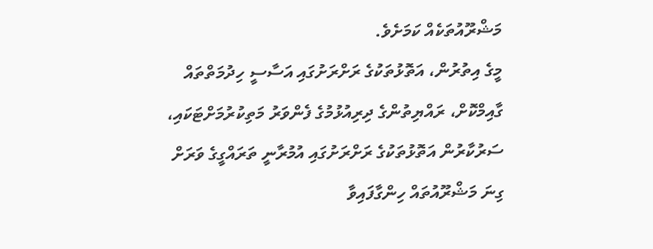މަޝްރޫއުތަކެއް ކަމަށެވެ.
މީގެ އިތުރުން، އަތޮޅުތަކުގެ ރަށްރަށުގައި އަސާސީ ހިދުމަތްތައް ގާއިމްކޮށް، ރައްޔިތުންގެ ދިރިއުޅުމުގެ ފެންވަރު މަތިކުރުމަށްޓަކައި، ސަރުކާރުން އަތޮޅުތަކުގެ ރަށްރަށުގައި އުމުރާނީ ތަރައްގީގެ ވަރަށް ގިނަ މަޝްރޫއުތައް ހިންގާފައިވާ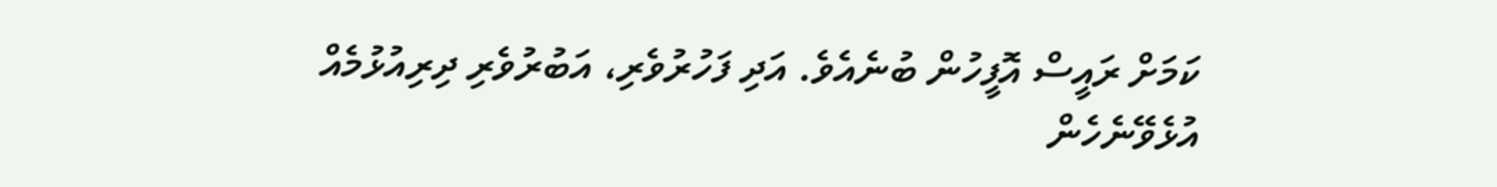ކަމަށް ރައީސް އޮފީހުން ބުނެއެވެ. އަދި ފަހުރުވެރި، އަބުރުވެރި ދިރިއުޅުމެއް އުޅެވޭނެހެން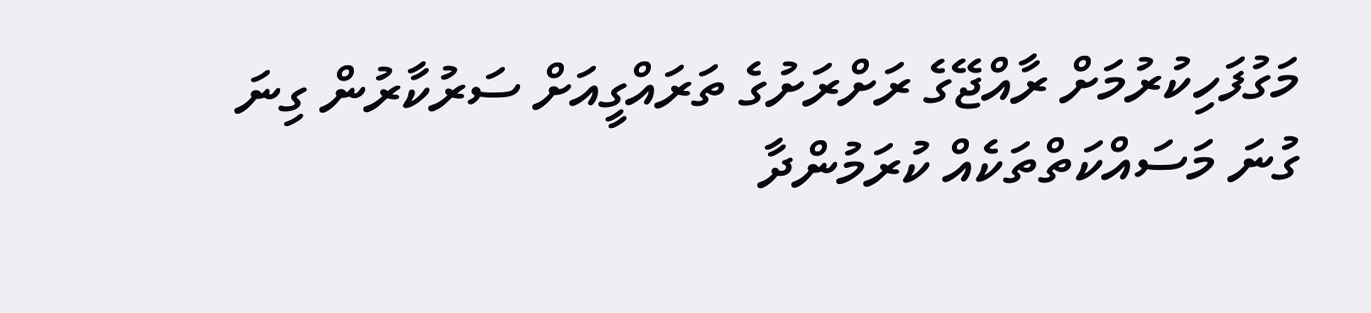މަގުފަހިކުރުމަށް ރާއްޖޭގެ ރަށްރަށުގެ ތަރައްގީއަށް ސަރުކާރުން ގިނަ ގުނަ މަސައްކަތްތަކެއް ކުރަމުންދާ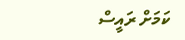ކަމަށް ރައީސް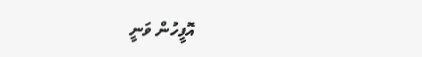އޮފީހުން ވަނީ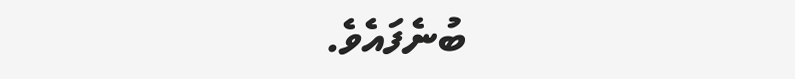ބުނެފައެވެ.